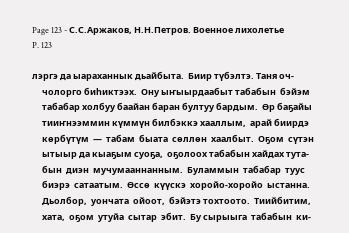Page 123 - С.С.Аржаков, Н.Н.Петров. Военное лихолетье
P. 123

лэргэ да ыараханнык дьайбыта.  Биир түбэлтэ. Таня оч-
     чолорго биһиктээх.  Ону ыҥыырдаабыт табабын  бэйэм
     табабар холбуу баайан баран бултуу бардым.  Өр баҕайы
     тииҥнээммин күммүн билбэккэ хааллым,  арай биирдэ
     көрбүтүм  —  табам  быата  сөллөн  хаалбыт.  Оҕом  сүтэн
     ытыыр да кыаҕым суоҕа,  оҕолоох табабын хайдах тута-
     бын  диэн  мучумааннанным.  Буламмын  табабар  туус
     биэрэ  сатаатым.  Өссө  күүскэ  хоройо-хоройо  ыстанна.
     Дьолбор,  уончата  ойоот,  бэйэтэ тохтоото.  Тиийбитим,
     хата,  оҕом  утуйа  сытар  эбит.  Бу сырыыга  табабын  ки-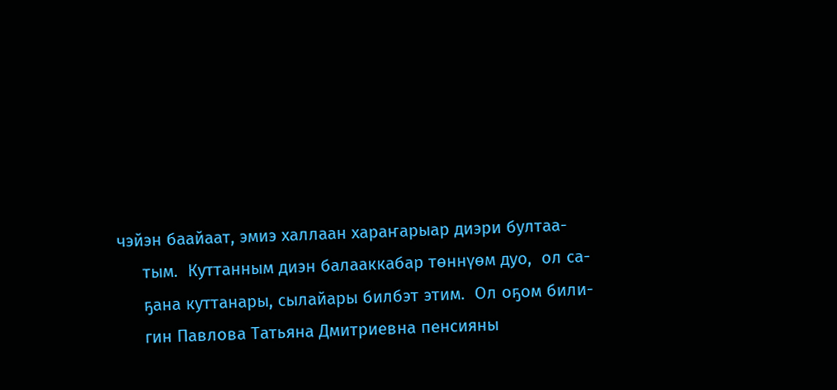чэйэн баайаат, эмиэ халлаан хараҥарыар диэри бултаа-
     тым.  Куттанным диэн балааккабар төннүөм дуо,  ол са-
     ҕана куттанары, сылайары билбэт этим.  Ол оҕом били-
     гин Павлова Татьяна Дмитриевна пенсияны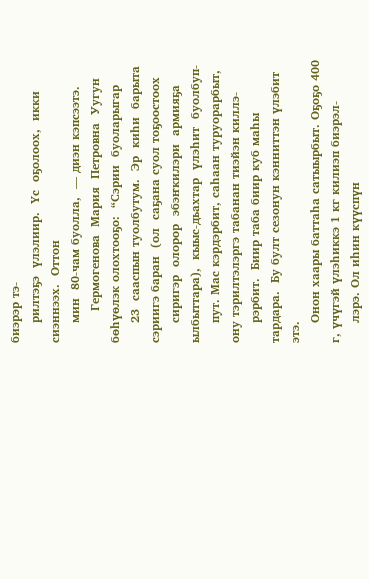биэрэр тэ-
     рилтэҕэ  үлэлиир.  Үс  оҕолоох,  икки  сиэннээх.  Оттон
     мин  80-чам буолла,  — диэн кэпсээтэ.
        Гермогенова  Мария  Петровна  Уугун  бөһүөлэк олохтооҕо:  “Сэрии  буоларыгар
     23  сааспын туолбутум.  Эр  киһи  барыта сэриигэ баран  (ол  саҕана суол тоҕоостоох
     сиригэр  олорор  эбэҥкилэри  армияҕа  ылбыттара),  кыыс-дьахтар  үлэһит  буолбуп-
     пут. Мас кэрдэрбит, саһаан туруорарбыт, ону тэрилтэлэргэ табанан тиэйэн киллэ-
     рэрбит.  Биир таба биир куб маһы тардара.  Бу булт сезонун кэнниттэн үлэбит этэ.
     Онон хаары баттаһа сатыырбыт. Оҕоҕо 400 г, үчүгэй үлэһиккэ 1 кг килиэп биэрэл-
     лэрэ. Ол иһин күүспүн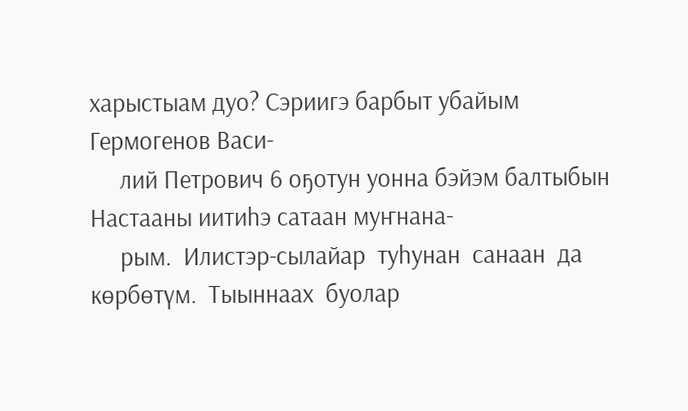харыстыам дуо? Сэриигэ барбыт убайым Гермогенов Васи-
     лий Петрович 6 оҕотун уонна бэйэм балтыбын Настааны иитиһэ сатаан муҥнана-
     рым.  Илистэр-сылайар  туһунан  санаан  да  көрбөтүм.  Тыыннаах  буолар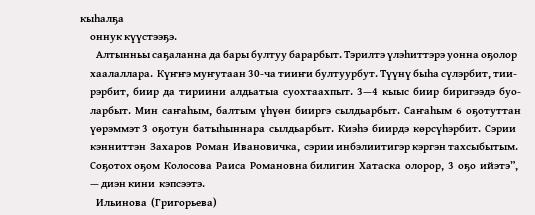кыһалҕа
     оннук күүстээҕэ.
        Алтынньы саҕаланна да бары бултуу барарбыт. Тэрилтэ үлэһиттэрэ уонна оҕолор
     хаалаллара.  Күҥҥэ муҥутаан 30-ча тииҥи бултуурбут. Түүнү быһа сүлэрбит, тии-
     рэрбит,  биир  да  тириини  алдьатыа  суохтаахпыт.  3—4  кыыс  биир  биригээдэ  буо-
     ларбыт.  Мин  саҥаһым,  балтым  үһүөн  бииргэ  сылдьарбыт.  Саҥаһым  6  оҕотуттан
     үөрэммэт 3  оҕотун  батыһыннара  сылдьарбыт.  Киэһэ  биирдэ  көрсүһэрбит.  Сэрии
     кэнниттэн  Захаров  Роман  Ивановичка,  сэрии инбэлиитигэр кэргэн тахсыбытым.
     Соҕотох оҕом  Колосова  Раиса  Романовна билигин  Хатаска  олорор,  3  оҕо  ийэтэ”,
     — диэн кини  кэпсээтэ.
        Ильинова  (Григорьева)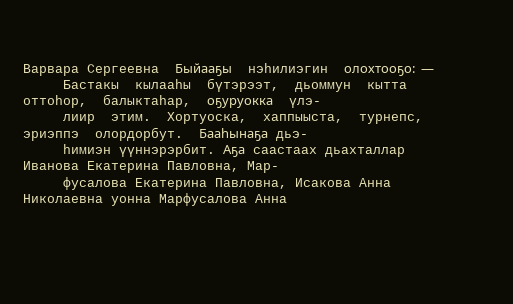Варвара Сергеевна  Быйааҕы  нэһилиэгин  олохтооҕо:  —
     Бастакы  кылааһы  бүтэрээт,  дьоммун  кытта оттоһор,  балыктаһар,  оҕуруокка  үлэ-
     лиир  этим.  Хортуоска,  хаппыыста,  турнепс,  эриэппэ  олордорбут.  Бааһынаҕа дьэ-
     һимиэн үүннэрэрбит. Аҕа саастаах дьахталлар Иванова Екатерина Павловна, Мар-
     фусалова Екатерина Павловна, Исакова Анна Николаевна уонна Марфусалова Анна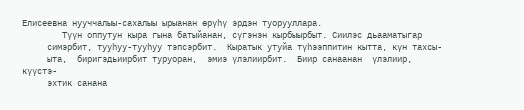Елисеевна нууччалыы-сахалыы ырыанан өрүһү эрдэн туорууллара.
        Түүн оппутун кыра гына батыйанан, сүгэнэн кырбыырбыт. Сиилэс дьааматыгар
     симэрбит, тууһуу-тууһуу тэпсэрбит.  Кыратык утуйа түһээппитин кытта, күн тахсы-
     ыта,  биригэдьиирбит туруоран,  эмиэ үлэлиирбит.  Биир санаанан  үлэлиир,  күүстэ-
     эхтик санана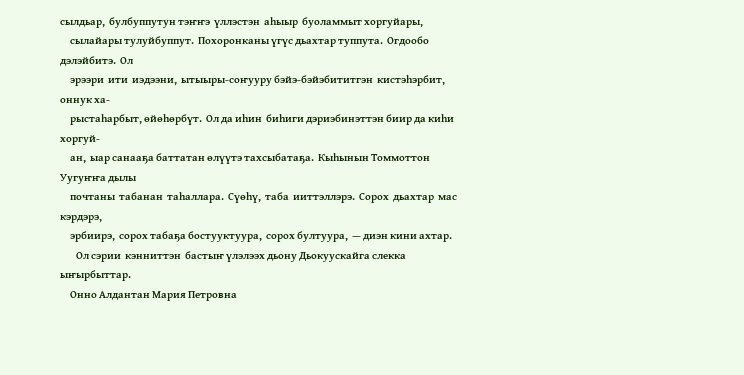сылдьар,  булбуппутун тэҥҥэ  үллэстэн  аһыыр  буоламмыт хоргуйары,
     сылайары тулуйбуппут.  Похоронканы үгүс дьахтар туппута.  Огдообо дэлэйбитэ.  Ол
     эрээри  ити  иэдээни,  ытыыры-соҥууру бэйэ-бэйэбититгэн  кистэһэрбит,  оннук ха-
     рыстаһарбыт, өйөһөрбүт.  Ол да иһин  биһиги дэриэбинэттэн биир да киһи хоргуй-
     ан,  ыар санааҕа баттатан өлүүтэ тахсыбатаҕа.  Кыһынын Томмоттон Уугуҥҥа дылы
     почтаны  табанан  таһаллара.  Сүөһү,  таба  ииттэллэрэ.  Сорох  дьахтар  мас  кэрдэрэ,
     эрбиирэ,  сорох табаҕа бостууктуура,  сорох бултуура,  — диэн кини ахтар.
        Ол сэрии  кэнниттэн  бастыҥ үлэлээх дьону Дьокуускайга слекка ыҥырбыттар.
     Онно Алдантан Мария Петровна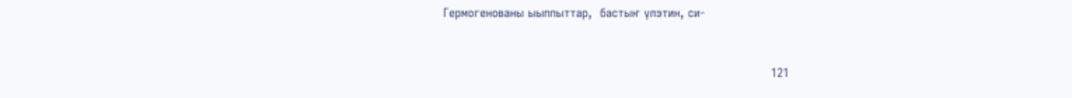Гермогенованы ыыппыттар,  бастыҥ үлэтин, си-


                                                                                  121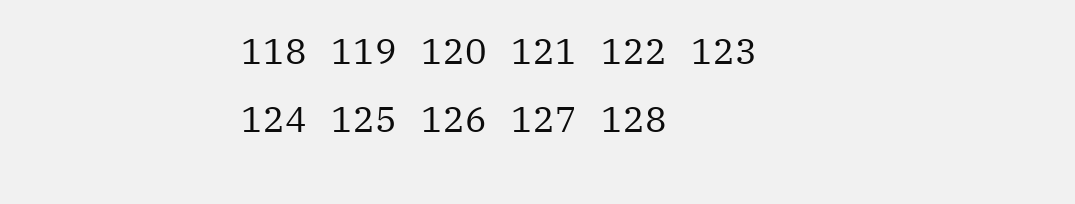118   119   120   121   122   123   124   125   126   127   128